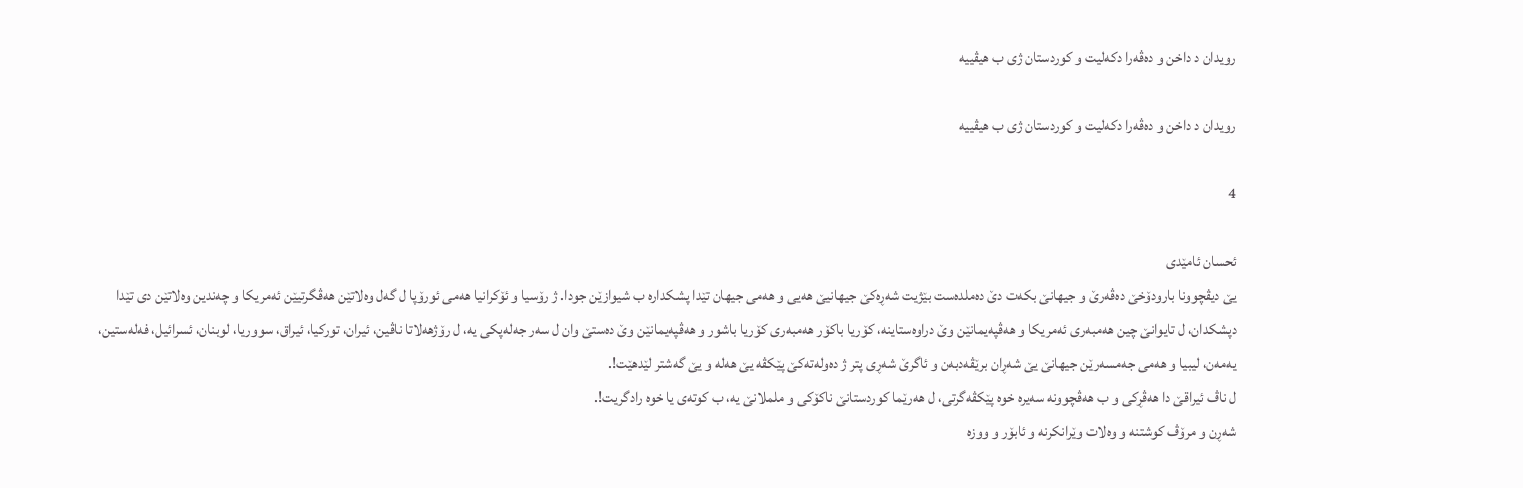رویدان د داخن و ده‌ڤه‌را دكه‌لیت و كوردستان ژی ب هیڤییه‌

رویدان د داخن و ده‌ڤه‌را دكه‌لیت و كوردستان ژی ب هیڤییه‌

4

ئحسان ئامێدی
یێ دیڤچوونا بارودۆخێ ده‌ڤه‌رێ و جیهانێ بكه‌ت دێ ده‌ملده‌ست بێژیت شه‌ڕه‌كێ جیهانیێ هه‌یی و هه‌می جیهان تێدا پشكداره‌ ب شیوازێن جودا. ژ رۆسیا و ئۆكرانیا هه‌می ئورۆپا ل گه‌ل وه‌لاتێن هه‌ڤگرتیێن ئه‌مریكا و چه‌ندین وه‌لاتێن دی تێدا دپشكدان، ل تایوانێ چین هه‌مبه‌ری ئه‌مریكا و هه‌ڤپه‌یمانێن وێ دراوه‌ستاینه‌، كۆریا باكۆر هه‌مبه‌ری كۆریا باشور و هه‌ڤپه‌یمانێن وێ ده‌ستێ وان ل سه‌ر جه‌له‌پكی یه‌، ل رۆژهه‌لاتا ناڤین، ئیران، توركیا، ئیراق، سووریا، لوبنان، ئسرائیل، فه‌له‌ستین، یه‌مه‌ن، لیبیا و هه‌می جه‌مسه‌رێن جیهانێ یێ شه‌ڕان برێڤه‌دبه‌ن و ئاگرێ شه‌ڕی پتر ژ ده‌وله‌ته‌كێ پێكڤه‌ یێ هه‌له‌ و یێ گه‌شتر لێدهێت!.
ل ناڤ ئیراقێ دا هه‌ڤڕكی و ب هه‌ڤچوونه‌ سه‌یره‌ خوه‌ پێكڤه‌گرتی، ل هه‌رێما كوردستانێ ناكۆكی و ململانێ یه‌، ب كوته‌ی یا خوه‌ رادگریت!.
شه‌ڕن و مرۆڤ كوشتنه‌ و وه‌لات وێرانكرنه‌ و ئابۆر و ووزه‌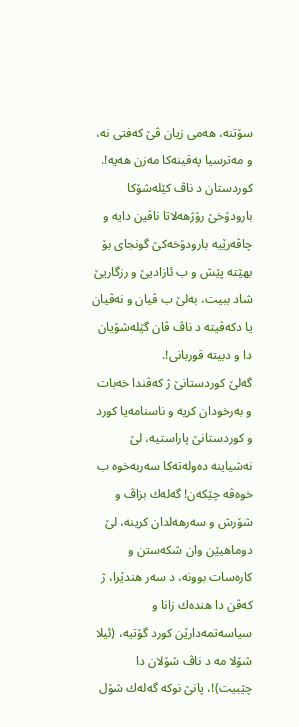سۆتنه‌، هه‌می زیان ڤێ كه‌فتی نه‌، و مه‌ترسیا په‌قینه‌كا مه‌زن هه‌یه‌!.
كوردستان د ناڤ كێله‌شۆكا بارودۆخێ رۆژهه‌لاتا ناڤین دایه‌ و چاڤه‌رێیه‌ بارودۆخه‌كێ گونجای بۆ بهێته‌ پێش و ب ئازادیێ و رزگاریێ شاد ببیت، به‌لێ ب ڤیان و نه‌ڤیان یا دكه‌ڤیته‌ د ناڤ ڤان گێله‌شۆیان دا و دبیته‌ قوربانی!.
گه‌لێ كوردستانێ ژ كه‌ڤندا خه‌بات و به‌رخودان كریه‌ و ناسنامه‌یا كورد و كوردستانێ پاراستیه‌، لێ نه‌شیاینه‌ ده‌وله‌ته‌كا سه‌ربه‌خوه‌ ب خوه‌ڤه‌ چێكه‌ن! گه‌له‌ك بزاڤ و شۆرش و سه‌رهه‌لدان كرینه‌، لێ دوماهیێن وان شكه‌ستن و كاره‌سات بوونه‌، د سه‌ر هندێرا، ژ كه‌ڤن دا هنده‌ك زانا و سیاسه‌تمه‌دارێن كورد گۆتیه‌، (ئیلا شۆلا مه‌ د ناڤ شۆلان دا چێبیت)!، پانێ نوكه‌ گه‌له‌ك شۆل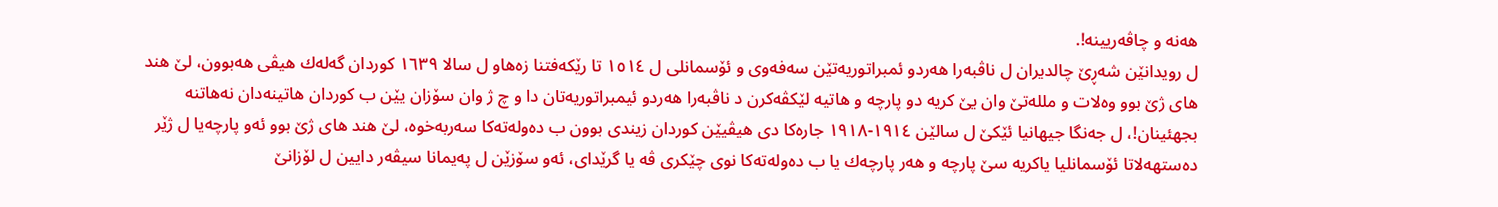هه‌نه‌ و چاڤه‌ریینه‌!.
ل رویدانێن شه‌ڕێ چالدیران ل ناڤبه‌را هه‌ردو ئمبراتوریه‌تێن سه‌فه‌وی و ئۆسمانلی ل ١٥١٤ تا رێكه‌فتنا زه‌هاو ل سالا ١٦٣٩ كوردان گه‌له‌ك هیڤی هه‌بوون، لێ هند های ژێ بوو وه‌لات و ملله‌تێ وان یێ كریه‌ دو پارچه‌ و هاتیه‌ لێكڤه‌كرن د ناڤبه‌را هه‌ردو ئیمبراتوریه‌تان دا و چ ژ وان سۆزان یێن ب كوردان هاتینه‌دان نه‌هاتنه‌ بجهئینان!، ل جه‌نگا جیهانیا ئێكێ ل سالێن ١٩١٤-١٩١٨ جاره‌كا دی هیڤیێن كوردان زیندی بوون ب ده‌وله‌ته‌كا سه‌ربه‌خوه‌، لێ هند های ژێ بوو ئه‌و پارچه‌یا ل ژێر ده‌ستهه‌لاتا ئۆسمانلیا یاكریه‌ سێ پارچه‌ و هه‌ر پارچه‌ك یا ب ده‌وله‌ته‌كا نوی چێكری ڤه‌ یا گرێدای، ئه‌و سۆزێن ل په‌یمانا سیڤه‌ر دایین ل لۆزانێ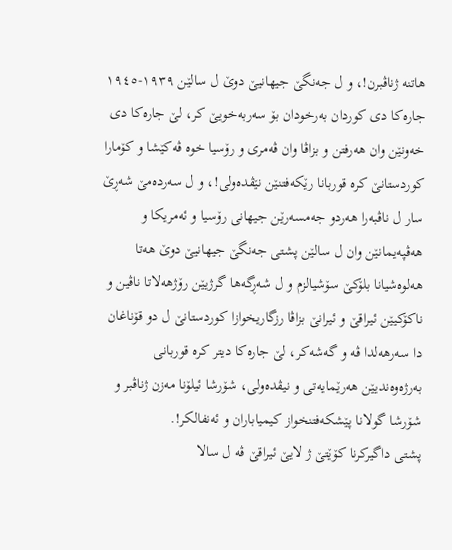هاتنه‌ ژناڤبرن!، و ل جه‌نگێ جیهانیێ دوێ ل سالێن ١٩٣٩-١٩٤٥ جاره‌كا دی كوردان به‌رخودان بۆ سه‌ربه‌خویێ كر، لێ جاره‌كا دی خه‌ونێن وان هه‌رفتن و بزاڤا وان ڤه‌مری و رۆسیا خوه‌ ڤه‌كێشا و كۆمارا كوردستانێ كره‌ قوربانا رێكه‌فتنێن نێڤده‌ولی!، و ل سه‌رده‌مێ شه‌ڕێ سار ل ناڤبه‌را هه‌ردو جه‌مسه‌رێن جیهانی رۆسیا و ئه‌مریكا و هه‌ڤپه‌یمانێن وان ل سالێن پشتی جه‌نگێ جیهانیێ دوێ هه‌تا هه‌لوه‌شیانا بلۆكێ سۆشیالزم و ل شه‌ڕگه‌ها گرژیێن رۆژهه‌لاتا ناڤین و ناكۆكیێن ئیراقێ و ئیرانێ بزاڤا رزگاریخوازا كوردستانێ ل دو قۆناغان دا سه‌رهه‌لدا ڤه‌ و گه‌شه‌كر، لێ جاره‌كا دیتر كره‌ قوربانی به‌رژه‌وه‌ندیێن هه‌رێمایه‌تی و نیڤده‌ولی، شۆرشا ئیلۆنا مه‌زن ژناڤبر و شۆرشا گولانا پێشكه‌فتنخواز كیمیاباران و ئه‌نفالكر!.
پشتی داگیركرنا كۆێتێ ژ لایێ ئیراقێ ڤه‌ ل سالا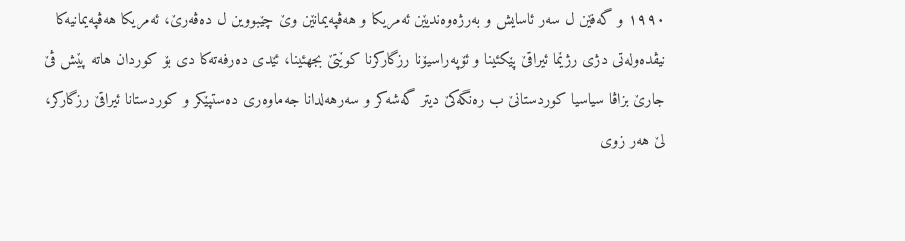١٩٩٠ و گه‌فێن ل سه‌ر ئاسایش و به‌رژه‌وه‌ندیێن ئه‌مریكا و هه‌ڤپه‌یمانێن وێ چێبووین ل ده‌ڤه‌رێ، ئه‌مریكا هه‌ڤپه‌یمانیه‌كا نیڤده‌وله‌تی دژی رژێما ئیراقێ پێكئینا و ئۆپه‌راسیۆنا رزگاركرنا كوێتێ بجهئینا، ئێدی ده‌رفه‌ته‌كا دی بۆ كوردان هاته‌ پێش ڤێ جارێ بزاڤا سیاسیا كوردستانێ ب ره‌نگه‌كێ دیتر گه‌شه‌كر و سه‌رهه‌لدانا جه‌ماوه‌ری ده‌ستپێكر و كوردستانا ئیراقێ رزگاركر، لێ هه‌ر زوی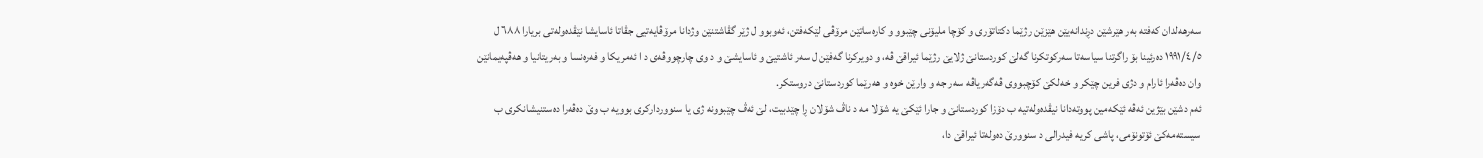سه‌رهه‌لدان كه‌فته‌ به‌ر هێرشێن دڕندانه‌یێن هێزێن رژێما دكتاتۆری و كۆچا ملیۆنی چێبوو و كاره‌ساتێن مرۆڤی لێكه‌فتن، ئه‌وبوو ل ژێر گڤاشتنێن وژدانا مرۆڤایه‌تیی جڤاتا ئاسایشا نێڤده‌وله‌تی بریارا ٦٨٨ ل ١٩٩١/٤/٥ ده‌رئینا بۆ راگرتنا سیاسه‌تا سه‌ركوتكرنا گه‌لێ كوردستانێ ژلایێ رژێما ئیراقێ ڤه‌، و دویركرنا گه‌فێن ل سه‌ر ئاشتیێ و ئاسایشێ و د وی چارچووڤه‌ى د ا ئه‌مریكا و فه‌ره‌نسا و به‌ریتانیا و هه‌ڤپه‌یمانێن وان ده‌ڤه‌را ئارام و دژی فرین چێكر و خه‌لكێ كۆچبووی ڤه‌گه‌ریاڤه‌ سه‌ر جه و وارێن خوه‌ و هه‌رێما كوردستانێ دروستكر.
ئه‌م دشێن بێژین ئه‌ڤه‌ ئێكه‌مین پووته‌دانا نیڤده‌وله‌تیه‌ ب دۆزا كوردستانێ و جارا ئێكێ یه‌ شۆلا مه‌ د ناڤ شۆلان ڕا چێدبیت، لێ ئه‌ڤ چێبوونه‌ ژی یا سنوورداركری بوویه‌ ب وێ ده‌ڤه‌را ده‌ستنیشانكرى ب سیسته‌مه‌كێ ئۆتونۆمی، پاشی كریه‌ فیدرالی د سنوورێ ده‌وله‌تا ئیراقێ دا،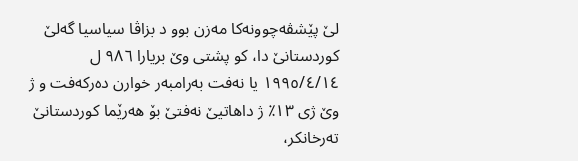لێ پێشڤه‌چوونه‌كا مه‌زن بوو د بزاڤا سیاسیا گه‌لێ كوردستانێ دا، كو پشتی وێ بریارا ٩٨٦ ل ١٩٩٥/٤/١٤ یا نه‌فت به‌رامبه‌ر خوارن ده‌ركه‌فت و ژ وێ ژی ١٣٪ ژ داهاتیێ نه‌فتێ بۆ هه‌رێما كوردستانێ ته‌رخانكر،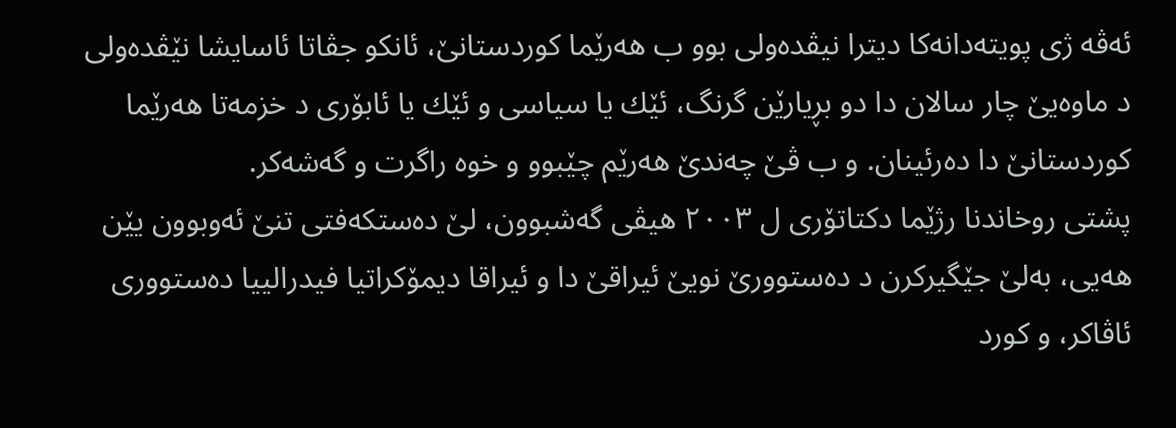ئه‌ڤه‌ ژی پویته‌دانه‌كا دیترا نیڤده‌ولی بوو ب هه‌رێما كوردستانێ، ئانكو جڤاتا ئاسایشا نێڤده‌ولی د ماوه‌یێ چار سالان دا دو بڕیارێن گرنگ، ئێك یا سیاسی و ئێك یا ئابۆری د خزمه‌تا هه‌رێما كوردستانێ دا ده‌رئینان. و ب ڤێ چه‌ندێ هه‌رێم چێبوو و خوه‌ راگرت و گه‌شه‌كر.
پشتی روخاندنا رژێما دكتاتۆری ل ٢٠٠٣ هیڤی گه‌شبوون، لێ ده‌ستكه‌فتی تنێ ئه‌وبوون یێن هه‌یی، به‌لێ جێگیركرن د ده‌ستوورێ نویێ ئیراقێ دا و ئیراقا دیمۆكراتیا فیدرالییا ده‌ستووری ئاڤاكر، و كورد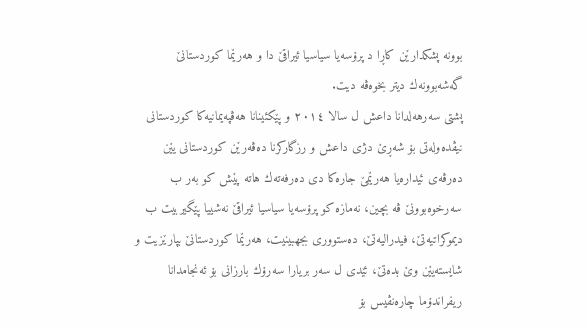بوونه‌ پشكدارێن كاڕا د پرۆسه‌یا سیاسیا ئیراقێ دا و هه‌رێما كوردستانێ گه‌شه‌بوونه‌ك دیتر بخوه‌ڤه‌ دیت.
پشتی سه‌رهه‌لدانا داعش ل سالا ٢٠١٤ و پێكئینانا هه‌ڤپه‌یمانیه‌كا كوردستانی نیڤده‌وله‌تی بۆ شه‌ڕێ دژی داعش و رزگاركرنا ده‌ڤه‌رێن كوردستانی یێن ده‌رڤه‌ی ئیداره‌یا هه‌رێمێ جاره‌كا دی ده‌رفه‌ته‌ك هاته‌ پێش كو به‌ر ب سه‌رخوه‌بوونێ ڤه‌ بچین، نه‌مازه‌ كو پرۆسه‌یا سیاسیا ئیراقێ نه‌شییا پێگیربیت ب دیموكراتیه‌تێ، فیدرالیه‌تێ، ده‌ستووری بجهبینیت، هه‌رێما كوردستانێ بپارێزیت و شایسته‌یێن وێ بده‌تێ، ئێدی ل سه‌ر بریارا سه‌رۆك بارزانی بۆ ئه‌نجامدانا ریفراندۆما چاره‌نڤیس بۆ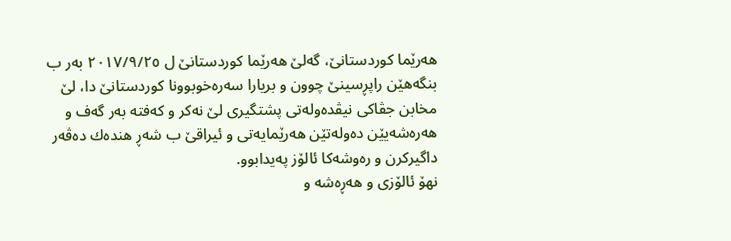هه‌رێما كوردستانێ، گه‌لێ هه‌رێما كوردستانێ ل ٢٠١٧/٩/٢٥ به‌ر ب بنگه‌هێن راپڕسینێ چوون و بریارا سه‌ره‌خوبوونا كوردستانێ دا، لێ مخابن جڤاكی نیڤده‌وله‌تی پشتگیری لێ نه‌كر و كه‌فته‌ به‌ر گه‌ف و هه‌ره‌شه‌یێن ده‌وله‌تێن هه‌رێمایه‌تی و ئیراقێ ب شه‌ڕ هنده‌ك ده‌ڤه‌ر داگیركرن و ره‌وشه‌كا ئالۆز په‌یدابوو.
نهۆ ئالۆزی و هه‌ڕه‌شه‌ و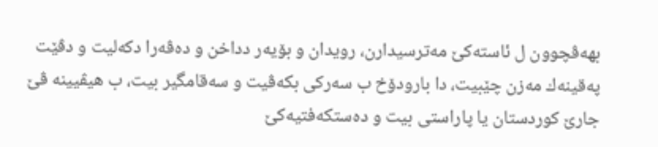بهه‌ڤچوون ل ئاسته‌كێ مه‌ترسیدارن، رویدان و بۆیه‌ر دداخن و ده‌ڤه‌را دكه‌لیت و دڤێت په‌قینه‌ك مه‌زن چێبیت، دا بارودۆخ ب سه‌ركی بكه‌ڤیت و سه‌قامگیر بیت، ب هیڤیینه‌ ڤێ جارێ كوردستان یا پاراستی بیت و ده‌ستكه‌فتیه‌كێ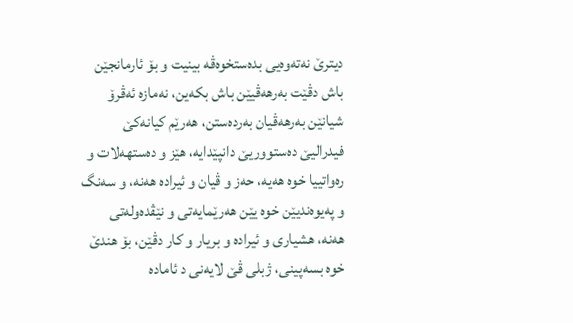دیترێ نه‌ته‌وه‌یی بده‌ستخوه‌ڤه‌ بینیت و بۆ ئارمانجێن باش دڤێت به‌رهه‌ڤیێن باش بكه‌ین، نه‌مازه‌ ئه‌ڤرۆ شیانێن به‌رهه‌ڤیان به‌رده‌ستن، هه‌رێم كیانه‌كێ فیدرالیێ ده‌ستووریێ دانپێدایه‌، هێز و ده‌ستهه‌لات و ره‌واتییا خوه‌ هه‌یه‌، حه‌ز و ڤیان و ئیراده‌ هه‌نه‌، و سه‌نگ و په‌یوه‌ندیێن خوه‌ یێن هه‌رێمایه‌تی و نێڤده‌وله‌تی هه‌نه‌، هشیاری و ئیراده‌ و بریار و كار دڤێن، بۆ هندێ خوه‌ بسه‌پینی، ژبلی ڤێ لایه‌نى د ئاماده‌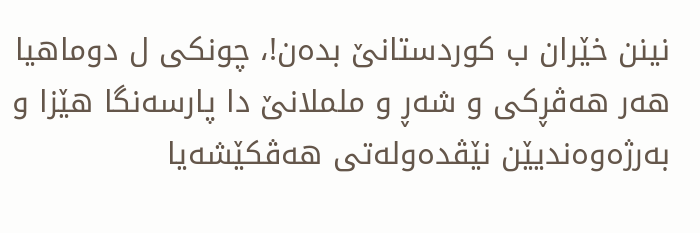نینن خێران ب كوردستانێ بده‌ن!، چونكی ل دوماهیا هه‌ر هه‌ڤڕكی و شه‌ڕ و ململانێ دا پارسه‌نگا هێزا و به‌رژه‌وه‌ندیێن نێڤده‌وله‌تی هه‌ڤكێشه‌یا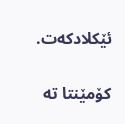ئێكلادكه‌ت.

کۆمێنتا تە